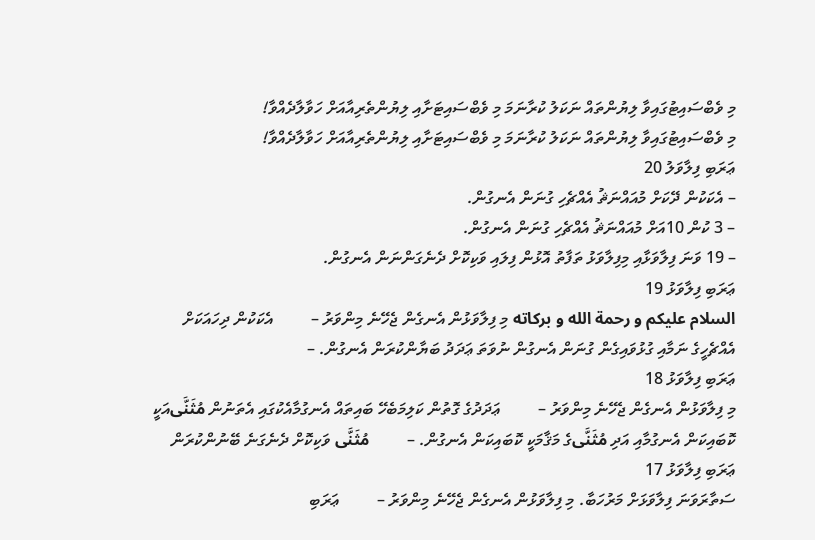މި ވެބްސައިޓުގައިވާ ލިޔުންތައް ނަކަލު ކުރާނަމަ މި ވެބްސައިޓަށާއި ލިޔުންތެރިއާއަށް ހަވާލާދެއްވާ!
މި ވެބްސައިޓުގައިވާ ލިޔުންތައް ނަކަލު ކުރާނަމަ މި ވެބްސައިޓަށާއި ލިޔުންތެރިއާއަށް ހަވާލާދެއްވާ!
ޢަރަބި ފިލާވަލު 20
– އެކަކުން ދޭކަށް މުއައްނަޘު އެއްޗެހި ގުނަން އެނގުން.
– 3 ކުން 10އަށް މުއައްނަޘު އެއްޗެހި ގުނަން އެނގުން.
– 19 ވަނަ ފިލާވަޅާއި މިފިލާވަޅު ތަފާތު އޮޅުން ފިލައި ވަކިކޮށް ދެނެގަންނަން އެނގުން.
ޢަރަބި ފިލާވަޅު 19
السلام عليكم و رحمة الله و بركاته މި ފިލާވަޅުން އެނގެން ޖެހޭނެ މިންވަރު –         އެކަކުން ދިހައަކަށް އެއްޗެހީގެ ނަމާއި ގުޅުވައިގެން ގުނަން އެނގުން ނުވަތަ ޢަދަދު ބަޔާންކުރަން އެނގުން. –
ޢަރަބި ފިލާވަޅު 18
މި ފިލާވަޅުން އެނގެން ޖެހޭނެ މިންވަރު –         ޢަދަދުގެ ގޮތުން ކަލިމަބެހޭ ބައިތައް އެނގުމާއެކުގައި އެތަނުން مُثَنَّىއަކީ ކޮބައިކަން އެނގުމާއި އަދި مُثَنَّىގެ މަޤާމަކީ ކޮބައިކަން އެނގުން. –         مُثَنَّى ވަކިކޮށް ދެނެގަނެ ބޭނުންކުރަން
ޢަރަބި ފިލާވަޅު 17
ސަތާރަވަނަ ފިލާވަޅަށް މަރުހަބާ. މި ފިލާވަޅުން އެނގެން ޖެހޭނެ މިންވަރު –         ޢަރަބި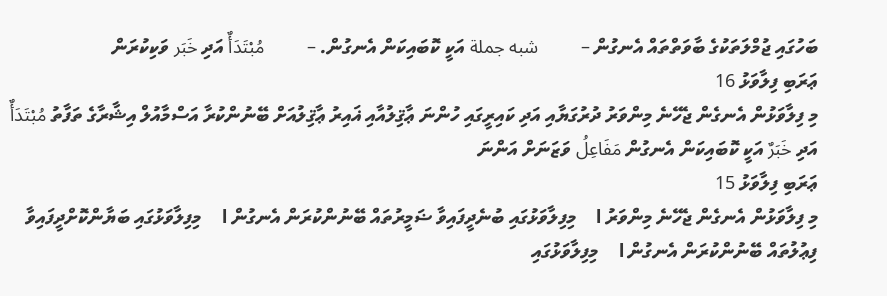ބަހުގައި ޖުމްލަތަކުގެ ބާވަތްތައް އެނގުން –         شبه جملة އަކީ ކޮބައިކަން އެނގުން. –         مُبْتَدَأٌ އަދި خَبَر ވަކިކުރަން
ޢަރަބި ފިލާވަޅު 16
މި ފިލާވަޅުން އެނގެން ޖެހޭނެ މިންވަރު ދުރުގަޔާއި އަދި ކައިރީގައި ހުންނަ ޢާޤިލުއާއި ޣައިރު ޢާޤިލުއަށް ބޭނުންކުރާ އަސްމާއުލް އިޝާރާގެ ތަފާތު مُبْتَدَأٌ އަދި خَبَرٌ އަކީ ކޮބައިކަން އެނގުން مَفَاعِلُ ވަޒަނަށް އަންނަ
ޢަރަބި ފިލާވަޅު 15
މި ފިލާވަޅުން އެނގެން ޖެހޭނެ މިންވަރު l    މިފިލާވަޅުގައި ބުނެދީފައިވާ ޟަމީރުތައް ބޭނުންކުރަން އެނގުން l    މިފިލާވަޅުގައި ބަޔާންކޮށްދީފައިވާ ފިޢުލުތައް ބޭނުންކުރަން އެނގުން l    މިފިލާވަޅުގައި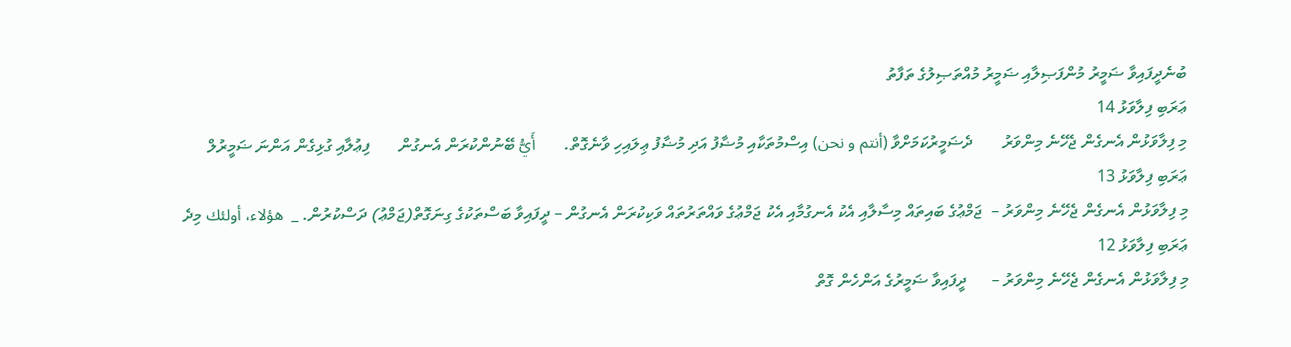ބުނެދީފައިވާ ޟަމީރު މުންފަޞިލާއި ޟަމީރު މުއްތަޞިލުގެ ތަފާތު
ޢަރަބި ފިލާވަޅު 14
މި ފިލާވަޅުން އެނގެން ޖެހޭނެ މިންވަރު       ދެޟަމީރުކަމަށްވާ (أنتم و نحن) އިސްމުތަކާއި މުޟާފު އަދި މުޟާފު ޢިލައިހި ވާނެގޮތް.       أَيُّ ބޭނުންކުރަން އެނގުން       ފިޢުލާއި ގުޅިގެން އަންނަ ޟަމީރުލް
ޢަރަބި ފިލާވަޅު 13
މި ފިލާވަޅުން އެނގެން ޖެހޭނެ މިންވަރު –  ޖަމްޢުގެ ބައިތައް މިސާލާއި އެކު އެނގުމާއި އެކު ޖަމްޢުގެ ވައްތަރުތައް ވަކިކުރަން އެނގުން – ދީފައިވާ ބަސްތަކުގެ ގިނަގޮތް(ޖަމްޢު) ދަސްކުރުން. _  هؤلاء، أولئك މިދެ
ޢަރަބި ފިލާވަޅު 12
މި ފިލާވަޅުން އެނގެން ޖެހޭނެ މިންވަރު –      ދީފައިވާ ޟަމީރުގެ އަންހެން ގޮތް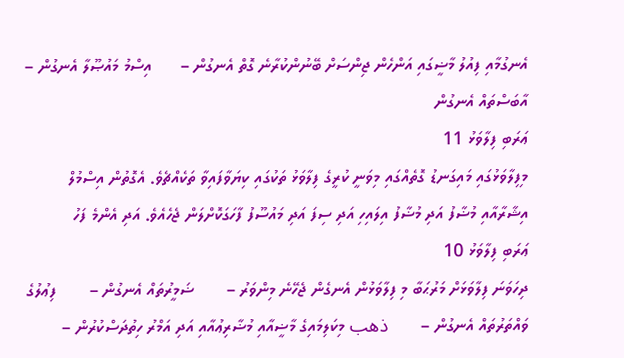އެނގުމާއި ފިއުލު މާޟީގައި އަންހެން ޖިންސަށް ބޭނުންކުރާނެ ގޮތް އެނގުން –      އިސްމު މައުޞޫލާ އެނގުން –      އާބަސްތައް އެނގުން
ޢަރަބި ފިލާވަޅު 11
މިފިލާވަޅުގައި މައިގަނޑު ގޮތެއްގައި މިވަނީ ކުރީގެ ފިލާވަޅު ތަކުގައި ކިޔަވާފައިވާ ތަކެއްޗެވެ. އެގޮތުން އިސްމުލް އިޝާރާއާއި މުޟާފު އަދި މުޟާފު އިލައިހި އަދި ސިފަ އަދި މައުސޫފު ފާހަގަކޮށްލަން ޖެހެއެވެ. އަދި އެންމެ ފަހު
ޢަރަބި ފިލާވަޅު 10
ދިހަވަނަ ފިލާވަޅަށް މަރުޙަބާ މި ފިލާވަޅުން އެނގެން ޖެހޭނެ މިންވަރު –       ޟަމީރުތައް އެނގުން –       ފިޢުލުގެ ވައްތަރުތައް އެނގުން –       ذهب މިކަލިމައިގެ މާޟީއާއި މުޟާރިޢުއާއި އަދި އަމްރު ހިތުދަސްކުރުން –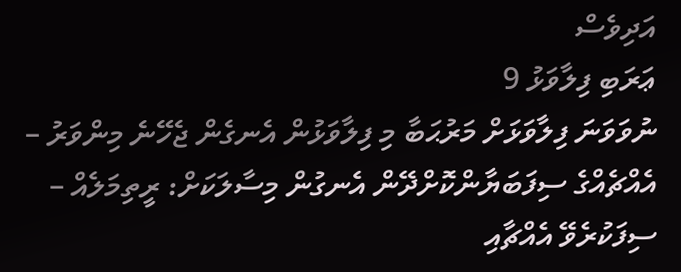އަދިވެސް
ޢަރަބި ފިލާވަޅު 9
ނުވަވަނަ ފިލާވަޅަށް މަރުޙަބާ މި ފިލާވަޅުން އެނގެން ޖެހޭނެ މިންވަރު –      އެއްޗެއްގެ ސިފަބަޔާންކޮށްދޭން އެނގުން މިސާލަކަށް: ރީތިމަލެއް –      ސިފަކުރެވޭ އެއްޗާއި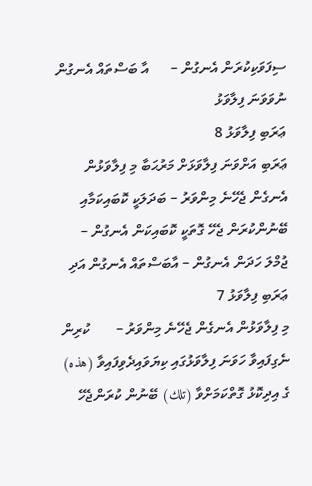ސިފަވަކިކުރަން އެނގުން –      އާ ބަސްތައް އެނގުން ނުވަވަނަ ފިލާވަޅު
ޢަރަބި ފިލާވަޅު 8
ޢަރަބި އަށްވަނަ ފިލާވަޅަށް މަރުޙަބާ މި ފިލާވަޅުން އެނގެން ޖެހޭނެ މިންވަރު – ބަދަލަކީ ކޮބައިކަމާއި ބޭނުންކުރަން ޖެހޭ ގޮތަކީ ކޮބައިކަން އެނގުން – ޖުމްލަ ހަދަން އެނގުން – އާބަސްތައް އެނގުން އަދި
ޢަރަބި ފިލާވަޅު 7
މި ފިލާވަޅުން އެނގެން ޖެހޭނެ މިންވަރު –       ކުރިން ނެގިފައިވާ ހަވަނަ ފިލާވަޅުގައި ކިޔަވައިދެވިފައިވާ (هذه) ގެ އިދިކޮޅު ގޮތްކަމަށްވާ (تلك) ބޭނުން ކުރަންޖެހޭ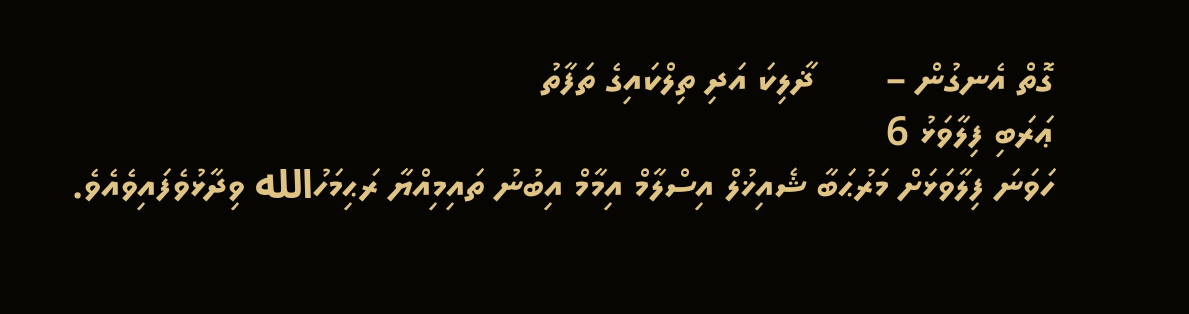ގޮތް އެނގުން –       ޛާލިކަ އަދި ތިލްކައިގެ ތަފާތު
ޢަރަބި ފިލާވަޅު 6
ހަވަނަ ފިލާވަޅަށް މަރުޙަބާ ޝެއިޚުލް އިސްލާމް އިމާމް އިބުނު ތައިމިއްޔާ ރަޙިމަހުالله ވިދާޅުވެފައިވެއެވެ.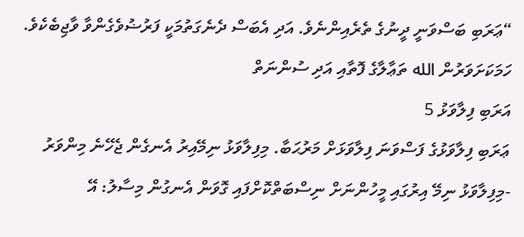“ޢަރަބި ބަސްވަނީ ދީނުގެ ތެރެއިންނެވެ. އަދި އެބަސް ދެނެގަތުމަކީ ފަރުޟުވެގެންވާ ވާޖިބެކެވެ. ހަމަކަށަވަރުން الله ތަޢާލާގެ ފޮތާއި އަދި ސުންނަތް
އަރަބި ފިލާވަޅު 5
ޢަރަބި ފިލާވަޅުގެ ފަސްވަނަ ފިލާވަޅަށް މަރުޙަބާ. މިފިލާވަޅު ނިމޭއިރު އެނގެން ޖެހޭނެ މިންވަރު -މިފިލާވަޅު ނިމޭ އިރުގައި މީހުންނަށް ނިސްބަތްކޮށްފައި ގޮވަން އެނގުން މިސާލު: އޭ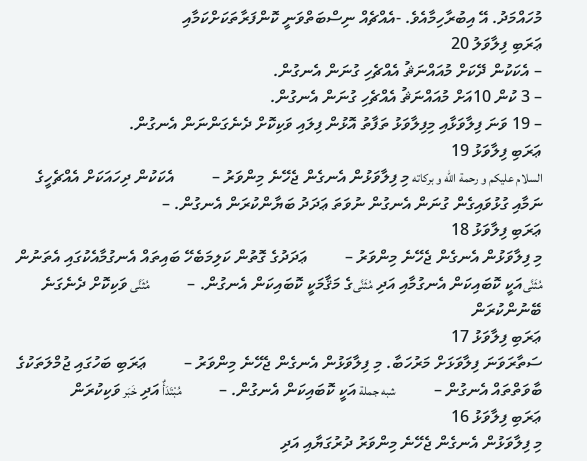މުހައްމަދު. އޭ އިބުރާހިމާއެވެ. -އެއްޗެއް ނިސްބަތްވަނީ ކޮންފަރާތަކަށްކަމާއި
ޢަރަބި ފިލާވަލު 20
– އެކަކުން ދޭކަށް މުއައްނަޘު އެއްޗެހި ގުނަން އެނގުން.
– 3 ކުން 10އަށް މުއައްނަޘު އެއްޗެހި ގުނަން އެނގުން.
– 19 ވަނަ ފިލާވަޅާއި މިފިލާވަޅު ތަފާތު އޮޅުން ފިލައި ވަކިކޮށް ދެނެގަންނަން އެނގުން.
ޢަރަބި ފިލާވަޅު 19
السلام عليكم و رحمة الله و بركاته މި ފިލާވަޅުން އެނގެން ޖެހޭނެ މިންވަރު –         އެކަކުން ދިހައަކަށް އެއްޗެހީގެ ނަމާއި ގުޅުވައިގެން ގުނަން އެނގުން ނުވަތަ ޢަދަދު ބަޔާންކުރަން އެނގުން. –
ޢަރަބި ފިލާވަޅު 18
މި ފިލާވަޅުން އެނގެން ޖެހޭނެ މިންވަރު –         ޢަދަދުގެ ގޮތުން ކަލިމަބެހޭ ބައިތައް އެނގުމާއެކުގައި އެތަނުން مُثَنَّىއަކީ ކޮބައިކަން އެނގުމާއި އަދި مُثَنَّىގެ މަޤާމަކީ ކޮބައިކަން އެނގުން. –         مُثَنَّى ވަކިކޮށް ދެނެގަނެ ބޭނުންކުރަން
ޢަރަބި ފިލާވަޅު 17
ސަތާރަވަނަ ފިލާވަޅަށް މަރުހަބާ. މި ފިލާވަޅުން އެނގެން ޖެހޭނެ މިންވަރު –         ޢަރަބި ބަހުގައި ޖުމްލަތަކުގެ ބާވަތްތައް އެނގުން –         شبه جملة އަކީ ކޮބައިކަން އެނގުން. –         مُبْتَدَأٌ އަދި خَبَر ވަކިކުރަން
ޢަރަބި ފިލާވަޅު 16
މި ފިލާވަޅުން އެނގެން ޖެހޭނެ މިންވަރު ދުރުގަޔާއި އަދި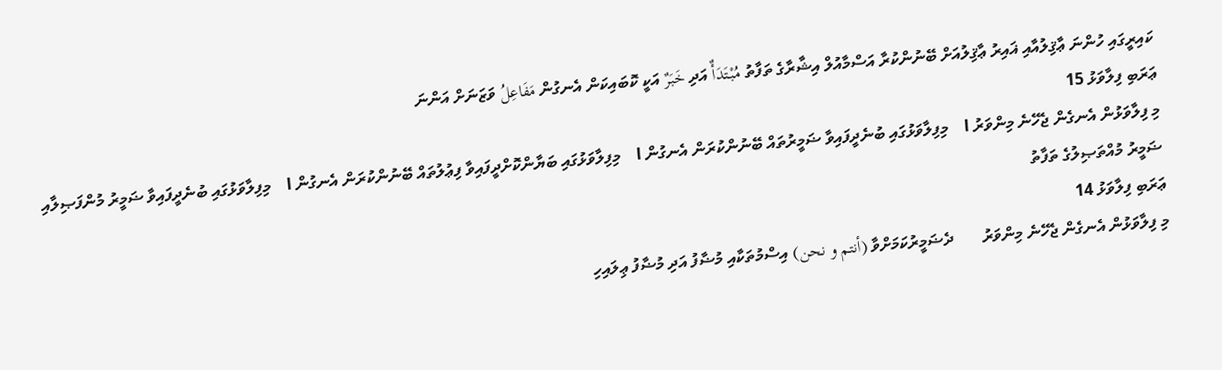ކައިރީގައި ހުންނަ ޢާޤިލުއާއި ޣައިރު ޢާޤިލުއަށް ބޭނުންކުރާ އަސްމާއުލް އިޝާރާގެ ތަފާތު مُبْتَدَأٌ އަދި خَبَرٌ އަކީ ކޮބައިކަން އެނގުން مَفَاعِلُ ވަޒަނަށް އަންނަ
ޢަރަބި ފިލާވަޅު 15
މި ފިލާވަޅުން އެނގެން ޖެހޭނެ މިންވަރު l    މިފިލާވަޅުގައި ބުނެދީފައިވާ ޟަމީރުތައް ބޭނުންކުރަން އެނގުން l    މިފިލާވަޅުގައި ބަޔާންކޮށްދީފައިވާ ފިޢުލުތައް ބޭނުންކުރަން އެނގުން l    މިފިލާވަޅުގައި ބުނެދީފައިވާ ޟަމީރު މުންފަޞިލާއި ޟަމީރު މުއްތަޞިލުގެ ތަފާތު
ޢަރަބި ފިލާވަޅު 14
މި ފިލާވަޅުން އެނގެން ޖެހޭނެ މިންވަރު       ދެޟަމީރުކަމަށްވާ (أنتم و نحن) އިސްމުތަކާއި މުޟާފު އަދި މުޟާފު ޢިލައިހި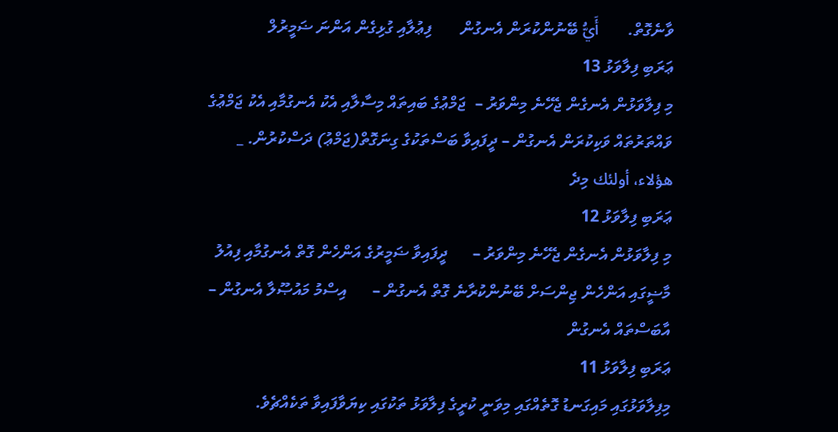ވާނެގޮތް.       أَيُّ ބޭނުންކުރަން އެނގުން       ފިޢުލާއި ގުޅިގެން އަންނަ ޟަމީރުލް
ޢަރަބި ފިލާވަޅު 13
މި ފިލާވަޅުން އެނގެން ޖެހޭނެ މިންވަރު –  ޖަމްޢުގެ ބައިތައް މިސާލާއި އެކު އެނގުމާއި އެކު ޖަމްޢުގެ ވައްތަރުތައް ވަކިކުރަން އެނގުން – ދީފައިވާ ބަސްތަކުގެ ގިނަގޮތް(ޖަމްޢު) ދަސްކުރުން. _  هؤلاء، أولئك މިދެ
ޢަރަބި ފިލާވަޅު 12
މި ފިލާވަޅުން އެނގެން ޖެހޭނެ މިންވަރު –      ދީފައިވާ ޟަމީރުގެ އަންހެން ގޮތް އެނގުމާއި ފިއުލު މާޟީގައި އަންހެން ޖިންސަށް ބޭނުންކުރާނެ ގޮތް އެނގުން –      އިސްމު މައުޞޫލާ އެނގުން –      އާބަސްތައް އެނގުން
ޢަރަބި ފިލާވަޅު 11
މިފިލާވަޅުގައި މައިގަނޑު ގޮތެއްގައި މިވަނީ ކުރީގެ ފިލާވަޅު ތަކުގައި ކިޔަވާފައިވާ ތަކެއްޗެވެ.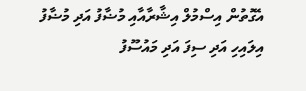އެގޮތުން އިސްމުލް އިޝާރާއާއި މުޟާފު އަދި މުޟާފު އިލައިހި އަދި ސިފަ އަދި މައުސޫފު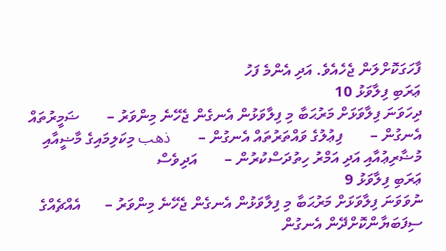ފާހަގަކޮށްލަން ޖެހެއެވެ. އަދި އެންމެ ފަހު
ޢަރަބި ފިލާވަޅު 10
ދިހަވަނަ ފިލާވަޅަށް މަރުޙަބާ މި ފިލާވަޅުން އެނގެން ޖެހޭނެ މިންވަރު –       ޟަމީރުތައް އެނގުން –       ފިޢުލުގެ ވައްތަރުތައް އެނގުން –       ذهب މިކަލިމައިގެ މާޟީއާއި މުޟާރިޢުއާއި އަދި އަމްރު ހިތުދަސްކުރުން –       އަދިވެސް
ޢަރަބި ފިލާވަޅު 9
ނުވަވަނަ ފިލާވަޅަށް މަރުޙަބާ މި ފިލާވަޅުން އެނގެން ޖެހޭނެ މިންވަރު –      އެއްޗެއްގެ ސިފަބަޔާންކޮށްދޭން އެނގުން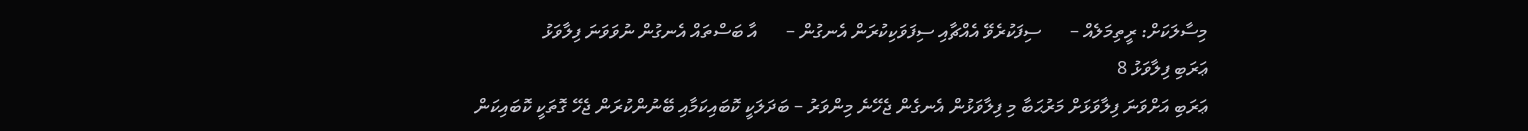މިސާލަކަށް: ރީތިމަލެއް –      ސިފަކުރެވޭ އެއްޗާއި ސިފަވަކިކުރަން އެނގުން –      އާ ބަސްތައް އެނގުން ނުވަވަނަ ފިލާވަޅު
ޢަރަބި ފިލާވަޅު 8
ޢަރަބި އަށްވަނަ ފިލާވަޅަށް މަރުޙަބާ މި ފިލާވަޅުން އެނގެން ޖެހޭނެ މިންވަރު – ބަދަލަކީ ކޮބައިކަމާއި ބޭނުންކުރަން ޖެހޭ ގޮތަކީ ކޮބައިކަން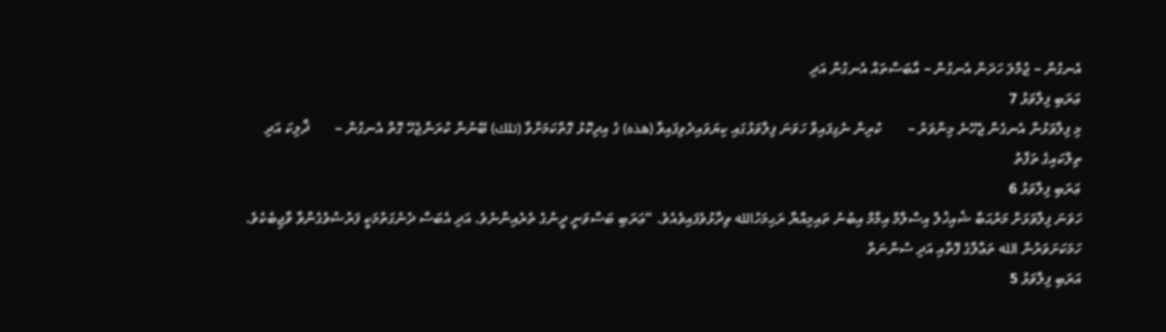އެނގުން – ޖުމްލަ ހަދަން އެނގުން – އާބަސްތައް އެނގުން އަދި
ޢަރަބި ފިލާވަޅު 7
މި ފިލާވަޅުން އެނގެން ޖެހޭނެ މިންވަރު –       ކުރިން ނެގިފައިވާ ހަވަނަ ފިލާވަޅުގައި ކިޔަވައިދެވިފައިވާ (هذه) ގެ އިދިކޮޅު ގޮތްކަމަށްވާ (تلك) ބޭނުން ކުރަންޖެހޭ ގޮތް އެނގުން –       ޛާލިކަ އަދި ތިލްކައިގެ ތަފާތު
ޢަރަބި ފިލާވަޅު 6
ހަވަނަ ފިލާވަޅަށް މަރުޙަބާ ޝެއިޚުލް އިސްލާމް އިމާމް އިބުނު ތައިމިއްޔާ ރަޙިމަހުالله ވިދާޅުވެފައިވެއެވެ. “ޢަރަބި ބަސްވަނީ ދީނުގެ ތެރެއިންނެވެ. އަދި އެބަސް ދެނެގަތުމަކީ ފަރުޟުވެގެންވާ ވާޖިބެކެވެ. ހަމަކަށަވަރުން الله ތަޢާލާގެ ފޮތާއި އަދި ސުންނަތް
އަރަބި ފިލާވަޅު 5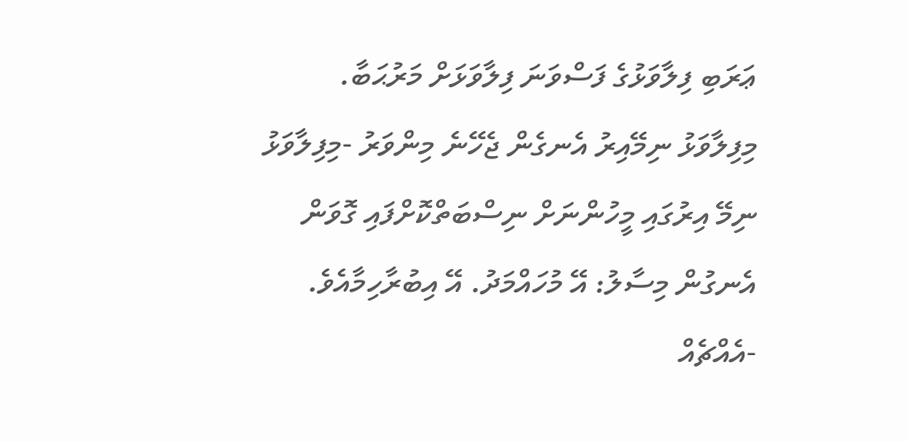ޢަރަބި ފިލާވަޅުގެ ފަސްވަނަ ފިލާވަޅަށް މަރުޙަބާ. މިފިލާވަޅު ނިމޭއިރު އެނގެން ޖެހޭނެ މިންވަރު -މިފިލާވަޅު ނިމޭ އިރުގައި މީހުންނަށް ނިސްބަތްކޮށްފައި ގޮވަން އެނގުން މިސާލު: އޭ މުހައްމަދު. އޭ އިބުރާހިމާއެވެ. -އެއްޗެއް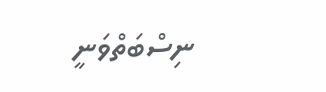ނިސްބަތްވަނީ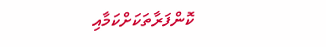ކޮންފަރާތަކަށްކަމާއި